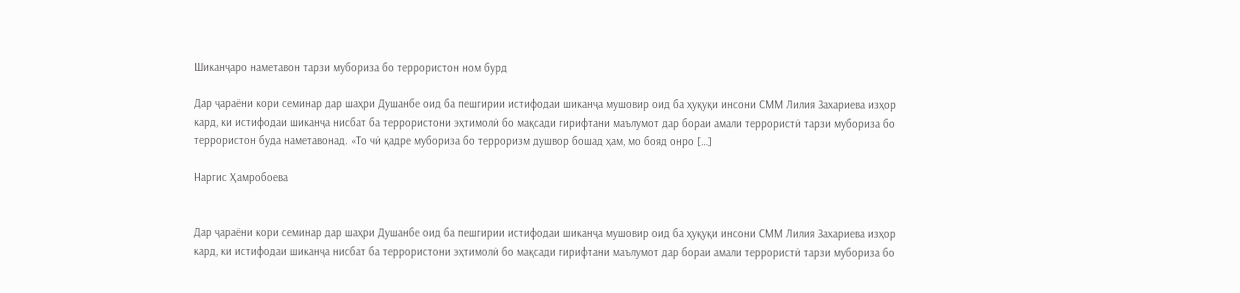Шиканҷаро наметавон тарзи мубориза бо террористон ном бурд

Дар ҷараёни кори семинар дар шаҳри Душанбе оид ба пешгирии истифодаи шиканҷа мушовир оид ба ҳуқуқи инсони СММ Лилия Захариева изҳор кард, ки истифодаи шиканҷа нисбат ба террористони эҳтимолӣ бо мақсади гирифтани маълумот дар бораи амали террористӣ тарзи мубориза бо террористон буда наметавонад. «То чӣ қадре мубориза бо терроризм душвор бошад ҳам, мо бояд онро […]

Наргис Ҳамробоева


Дар ҷараёни кори семинар дар шаҳри Душанбе оид ба пешгирии истифодаи шиканҷа мушовир оид ба ҳуқуқи инсони СММ Лилия Захариева изҳор кард, ки истифодаи шиканҷа нисбат ба террористони эҳтимолӣ бо мақсади гирифтани маълумот дар бораи амали террористӣ тарзи мубориза бо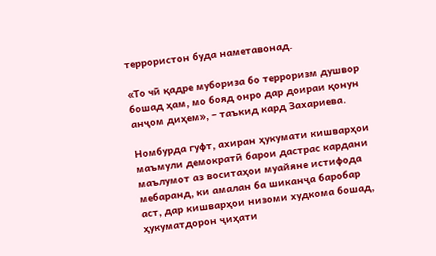террористон буда наметавонад.

«То чӣ қадре мубориза бо терроризм душвор бошад ҳам, мо бояд онро дар доираи қонун анҷом диҳем», – таъкид кард Захариева.

Номбурда гуфт, ахиран ҳукумати кишварҳои маъмули демократӣ барои дастрас кардани маълумот аз воситаҳои муайяне истифода мебаранд, ки амалан ба шиканҷа баробар аст, дар кишварҳои низоми худкома бошад, ҳукуматдорон ҷиҳати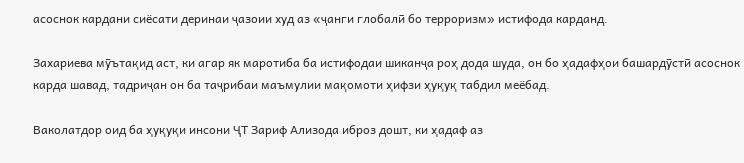асоснок кардани сиёсати деринаи ҷазоии худ аз «ҷанги глобалӣ бо терроризм» истифода карданд.

Захариева мӯътақид аст, ки агар як маротиба ба истифодаи шиканҷа роҳ дода шуда, он бо ҳадафҳои башардӯстӣ асоснок карда шавад, тадриҷан он ба таҷрибаи маъмулии мақомоти ҳифзи ҳуқуқ табдил меёбад.

Ваколатдор оид ба ҳуқуқи инсони ҶТ Зариф Ализода иброз дошт, ки ҳадаф аз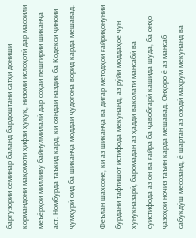баргузории семинар баланд бардоштани сатҳи дониши кормандони мақомоти ҳифзи ҳуқуқ, низоми ислоҳотӣ дар масоили меъёрҳои милливу байнулмилалӣ дар соҳаи пешгирии шиканҷа аст. Номбурда таъкид кард, ки ояндаи наздик ба Кодекси ҷиноии ҷумҳурӣ оид ба шиканҷа моддаи ҷудогона ворид карда мешавад.

Феълан шахсоне, ки аз шиканҷа ва дигар методҳои ғайриқонунии бурдани тафтишот истифода мекунанд, аз рӯйи моддаҳое чун хунукназарӣ, баромадан аз ҳадди ваколати мансабӣ ва суистифода аз он ва ғайра ба ҷавобгарӣ кашида шуда, ба онҳо ҷазоҳои ночиз таъин карда мешавад. Онҳоро ё аз мансаб сабукдӯш месозанд, ё шартан аз озодӣ маҳрум мекунанд ва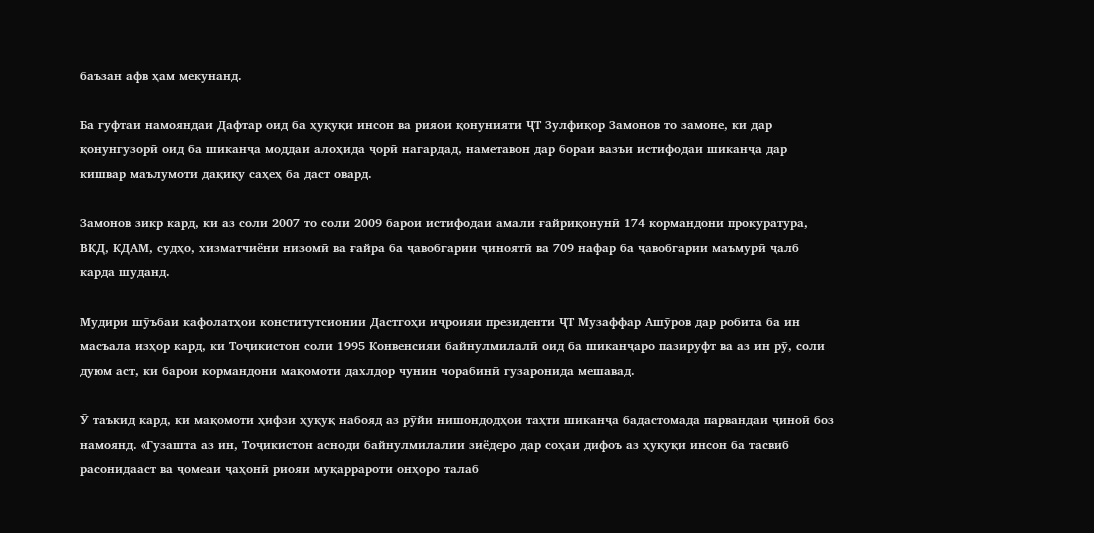баъзан афв ҳам мекунанд.

Ба гуфтаи намояндаи Дафтар оид ба ҳуқуқи инсон ва рияои қонунияти ҶТ Зулфиқор Замонов то замоне, ки дар қонунгузорӣ оид ба шиканҷа моддаи алоҳида ҷорӣ нагардад, наметавон дар бораи вазъи истифодаи шиканҷа дар кишвар маълумоти дақиқу саҳеҳ ба даст овард.

Замонов зикр кард, ки аз соли 2007 то соли 2009 барои истифодаи амали ғайриқонунӣ 174 кормандони прокуратура, ВКД, КДАМ, судҳо, хизматчиёни низомӣ ва ғайра ба ҷавобгарии ҷиноятӣ ва 709 нафар ба ҷавобгарии маъмурӣ ҷалб карда шуданд.

Мудири шӯъбаи кафолатҳои конститутсионии Дастгоҳи иҷроияи президенти ҶТ Музаффар Ашӯров дар робита ба ин масъала изҳор кард, ки Тоҷикистон соли 1995 Конвенсияи байнулмилалӣ оид ба шиканҷаро пазируфт ва аз ин рӯ, соли дуюм аст, ки барои кормандони мақомоти дахлдор чунин чорабинӣ гузаронида мешавад.

Ӯ таъкид кард, ки мақомоти ҳифзи ҳуқуқ набояд аз рӯйи нишондодҳои таҳти шиканҷа бадастомада парвандаи ҷиноӣ боз намоянд. «Гузашта аз ин, Тоҷикистон асноди байнулмилалии зиёдеро дар соҳаи дифоъ аз ҳуқуқи инсон ба тасвиб расонидааст ва ҷомеаи ҷаҳонӣ риояи муқаррароти онҳоро талаб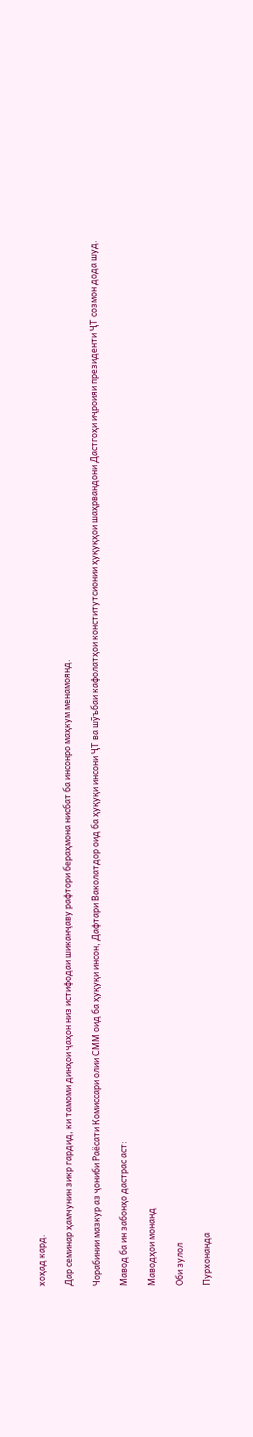хоҳад кард.

Дар семинар ҳамчунин зикр гардид, ки тамоми динҳои ҷаҳон низ истифодаи шиканҷаву рафтори бераҳмона нисбат ба инсонро маҳкум менамоянд.

Чорабинии мазкур аз ҷониби Раёсати Комиссари олии СММ оид ба ҳуқуқи инсон, Дафтари Ваколатдор оид ба ҳуқуқи инсони ҶТ ва шӯъбаи кафолатҳои конститутсионии ҳуқуқҳои шаҳрвандони Дастгоҳи иҷроияи президенти ҶТ созмон дода шуд.

Мавод ба ин забонҳо дастрас аст:

Маводҳои монанд

Оби зулол

Пурхонанда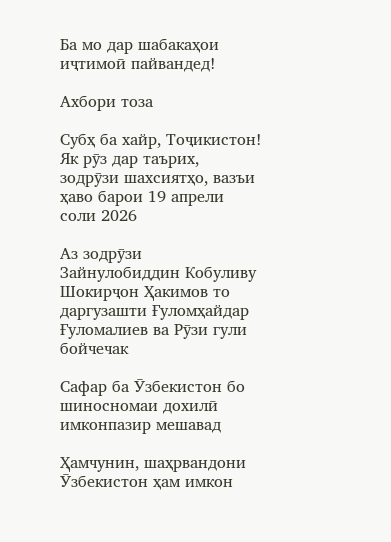Ба мо дар шабакаҳои иҷтимоӣ пайвандед!

Ахбори тоза

Субҳ ба хайр, Тоҷикистон! Як рӯз дар таърих, зодрӯзи шахсиятҳо, вазъи ҳаво барои 19 апрели соли 2026

Аз зодрӯзи Зайнулобиддин Кобуливу Шокирҷон Ҳакимов то даргузашти Ғуломҳайдар Ғуломалиев ва Рӯзи гули бойчечак

Сафар ба Ӯзбекистон бо шиносномаи дохилӣ имконпазир мешавад

Ҳамчунин, шаҳрвандони Ӯзбекистон ҳам имкон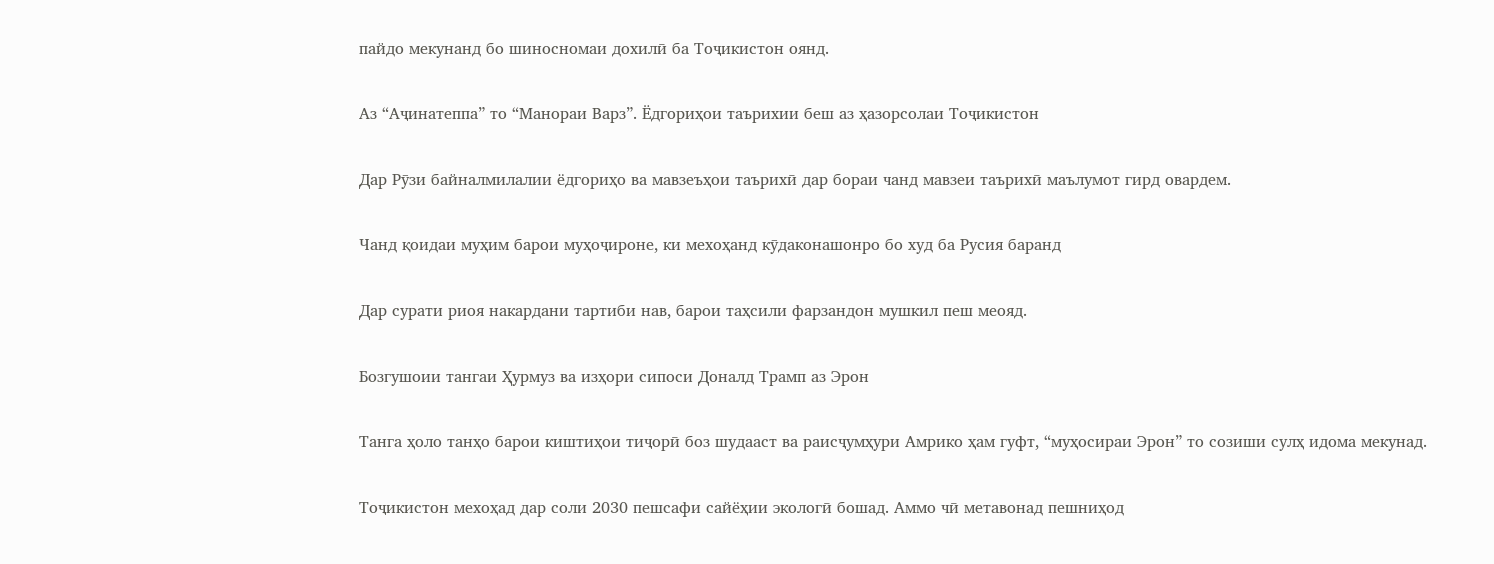пайдо мекунанд бо шиносномаи дохилӣ ба Тоҷикистон оянд.

Аз “Аҷинатеппа” то “Манораи Варз”. Ёдгориҳои таърихии беш аз ҳазорсолаи Тоҷикистон

Дар Рӯзи байналмилалии ёдгориҳо ва мавзеъҳои таърихӣ дар бораи чанд мавзеи таърихӣ маълумот гирд овардем.

Чанд қоидаи муҳим барои муҳоҷироне, ки мехоҳанд кӯдаконашонро бо худ ба Русия баранд

Дар сурати риоя накардани тартиби нав, барои таҳсили фарзандон мушкил пеш меояд.

Бозгушоии тангаи Ҳурмуз ва изҳори сипоси Доналд Трамп аз Эрон

Танга ҳоло танҳо барои киштиҳои тиҷорӣ боз шудааст ва раисҷумҳури Амрико ҳам гуфт, “муҳосираи Эрон” то созиши сулҳ идома мекунад.

Тоҷикистон мехоҳад дар соли 2030 пешсафи сайёҳии экологӣ бошад. Аммо чӣ метавонад пешниҳод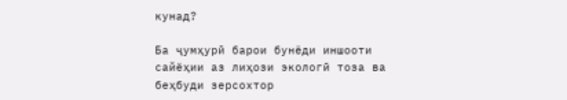кунад?

Ба ҷумҳурӣ барои бунёди иншооти сайёҳии аз лиҳози экологӣ тоза ва беҳбуди зерсохтор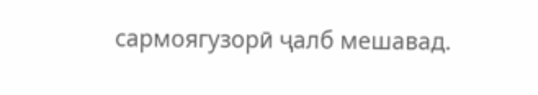сармоягузорӣ ҷалб мешавад.